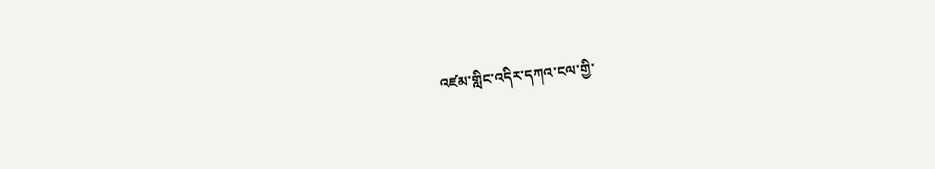འཛམ་གླིང་འདིར་དཀའ་ངལ་གྱི་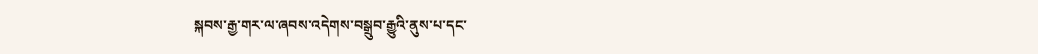སྐབས་རྒྱ་གར་ལ་ཞབས་འདེགས་བསྒྲུབ་རྒྱུའི་ནུས་པ་དང་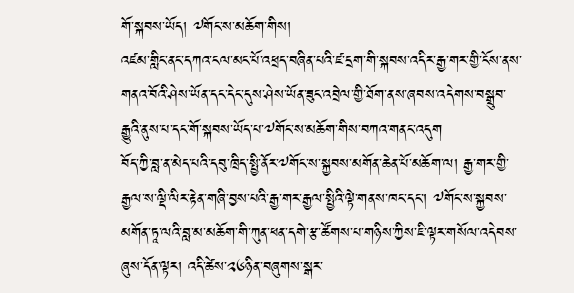གོ་སྐབས་ཡོད། ༧གོང་ས་མཆོག་གིས།
འཛམ་གླིང་ནང་དཀའ་ངལ་མང་པོ་འཕྲད་བཞིན་པའི་ཛ་དྲག་གི་སྐབས་འདིར་རྒྱ་གར་གྱི་ངོས་ནས་གནའ་བོའི་ཤེས་ཡོན་དང་དེང་དུས་ཤེས་ཡོན་ཟུང་འབྲེལ་གྱི་ཐོག་ནས་ཞབས་འདེགས་བསྒྲུབ་རྒྱུའི་ནུས་པ་དང་གོ་སྐབས་ཡོད་པ་༧གོང་ས་མཆོག་གིས་བཀའ་གནང་འདུག
བོད་ཀྱི་བླ་ན་མེད་པའི་དབུ་ཁྲིད་སྤྱི་ནོར་༧གོང་ས་སྐྱབས་མགོན་ཆེན་པོ་མཆོག་ལ། རྒྱ་གར་གྱི་རྒྱལ་ས་ལྡི་ལིར་རྟེན་གཞི་བྱས་པའི་རྒྱ་གར་རྒྱལ་སྤྱིའི་ལྟེ་གནས་ཁང་དང་། ༧གོང་ས་སྐྱབས་མགོན་ཏཱ་ལའི་བླ་མ་མཆོག་གི་ཀུན་ཕན་དགེ་རྩ་ཚོགས་པ་གཉིས་ཀྱིས་ཇི་ལྟར་གསོལ་འདེབས་ཞུས་དོན་ལྟར། འདི་ཚེས་༢༦ཉིན་བཞུགས་སྒར་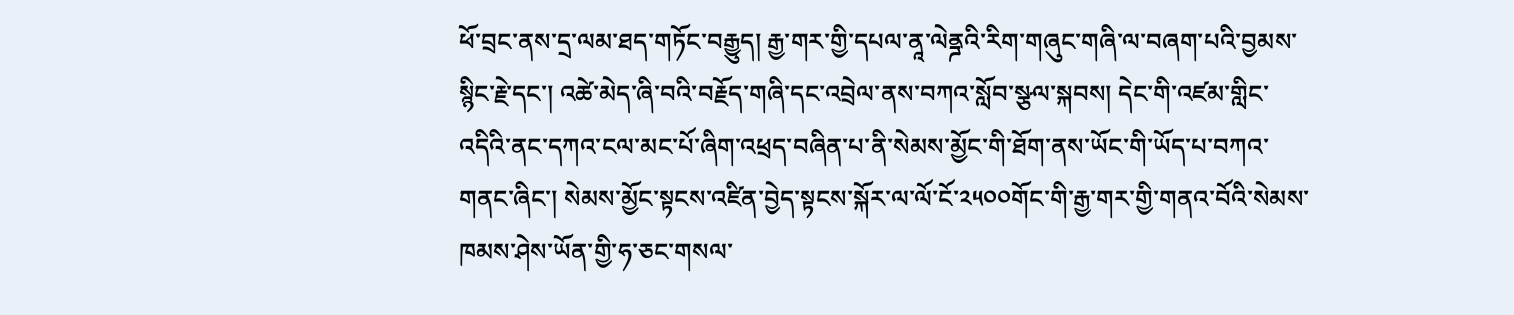ཕོ་བྲང་ནས་དྲ་ལམ་ཐད་གཏོང་བརྒྱུད། རྒྱ་གར་གྱི་དཔལ་ནཱ་ལེནྜའི་རིག་གཞུང་གཞི་ལ་བཞག་པའི་བྱམས་སྙིང་རྗེ་དང་། འཚེ་མེད་ཞི་བའི་བརྗོད་གཞི་དང་འབྲེལ་ནས་བཀའ་སློབ་སྩལ་སྐབས། དེང་གི་འཛམ་གླིང་འདིའི་ནང་དཀའ་ངལ་མང་པོ་ཞིག་འཕྲད་བཞིན་པ་ནི་སེམས་མྱོང་གི་ཐོག་ནས་ཡོང་གི་ཡོད་པ་བཀའ་གནང་ཞིང་། སེམས་མྱོང་སྟངས་འཛིན་བྱེད་སྟངས་སྐོར་ལ་ལོ་ངོ་༢༥༠༠གོང་གི་རྒྱ་གར་གྱི་གནའ་བོའི་སེམས་ཁམས་ཤེས་ཡོན་གྱི་ཧ་ཅང་གསལ་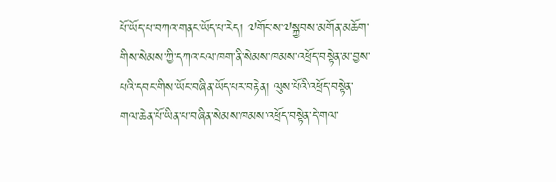པོ་ཡོད་པ་བཀའ་གནང་ཡོད་པ་རེད། ༧གོང་ས་༧སྐྱབས་མགོན་མཆོག་གིས་སེམས་ཀྱི་དཀའ་ངལ་ཁག་ནི་སེམས་ཁམས་འཕྲོད་བསྟེན་མ་བྱས་པའི་དབང་གིས་ཡོང་བཞིན་ཡོད་པར་བརྟེན། ལུས་པོའི་འཕྲོད་བསྟེན་གལ་ཆེན་པོ་ཡིན་པ་བཞིན་སེམས་ཁམས་འཕྲོད་བསྟེན་དེ་གལ་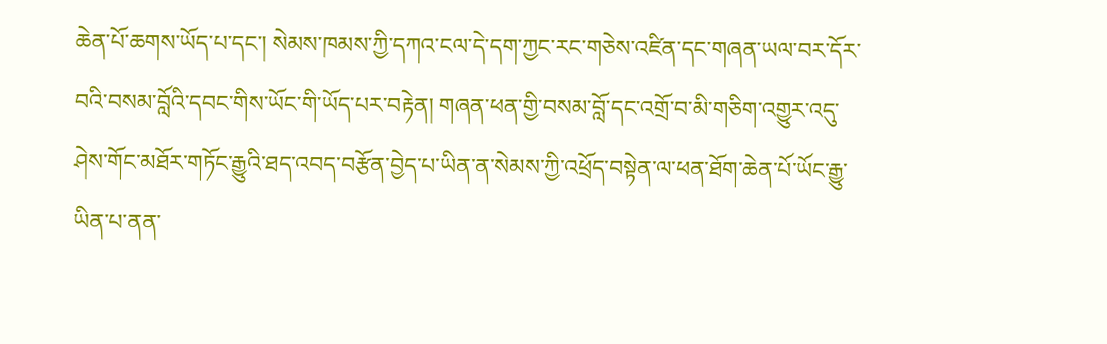ཆེན་པོ་ཆགས་ཡོད་པ་དང་། སེམས་ཁམས་ཀྱི་དཀའ་ངལ་དེ་དག་ཀྱང་རང་གཅེས་འཛིན་དང་གཞན་ཡལ་བར་དོར་བའི་བསམ་བློའི་དབང་གིས་ཡོང་གི་ཡོད་པར་བརྟེན། གཞན་ཕན་གྱི་བསམ་བློ་དང་འགྲོ་བ་མི་གཅིག་འགྱུར་འདུ་ཤེས་གོང་མཐོར་གཏོང་རྒྱུའི་ཐད་འབད་བརྩོན་བྱེད་པ་ཡིན་ན་སེམས་ཀྱི་འཕྲོད་བསྟེན་ལ་ཕན་ཐོག་ཆེན་པོ་ཡོང་རྒྱུ་ཡིན་པ་ནན་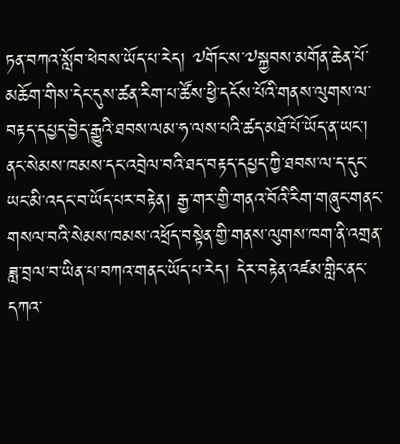ཏན་བཀའ་སློབ་ཕེབས་ཡོད་པ་རེད། ༧གོང་ས་༧སྐྱབས་མགོན་ཆེན་པོ་མཆོག་གིས་དེང་དུས་ཚན་རིག་པ་ཚོས་ཕྱི་དངོས་པོའི་གནས་ལུགས་ལ་བརྟད་དཔྱད་བྱེད་རྒྱུའི་ཐབས་ལམ་ཧ་ལས་པའི་ཚད་མཐོ་པོ་ཡོད་ན་ཡང་། ནང་སེམས་ཁམས་དང་འབྲེལ་བའི་ཐད་བརྟད་དཔྱད་ཀྱི་ཐབས་ལ་ད་དུང་ཡང་མི་འདང་བ་ཡོད་པར་བརྟེན། རྒྱ་གར་གྱི་གནའ་བོའི་རིག་གཞུང་གནང་གསལ་བའི་སེམས་ཁམས་འཕྲོད་བསྟེན་གྱི་གནས་ལུགས་ཁག་ནི་འགྲན་ཟླ་བྲལ་བ་ཡིན་པ་བཀའ་གནང་ཡོད་པ་རེད། དེར་བརྟེན་འཛམ་གླིང་ནང་དཀའ་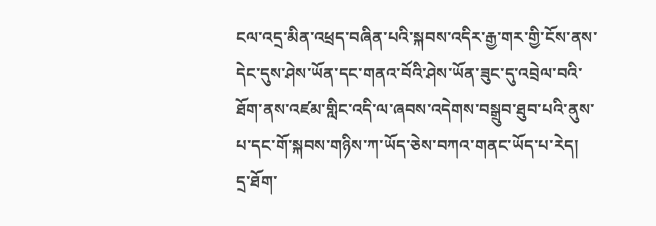ངལ་འདྲ་མིན་འཕྲད་བཞིན་པའི་སྐབས་འདིར་རྒྱ་གར་གྱི་ངོས་ནས་དེང་དུས་ཤེས་ཡོན་དང་གནའ་བོའི་ཤེས་ཡོན་ཟུང་དུ་འབྲེལ་བའི་ཐོག་ནས་འཛམ་གླིང་འདི་ལ་ཞབས་འདེགས་བསྒྲུབ་ཐུབ་པའི་ནུས་པ་དང་གོ་སྐབས་གཉིས་ཀ་ཡོད་ཅེས་བཀའ་གནང་ཡོད་པ་རེད།
དྲ་ཐོག་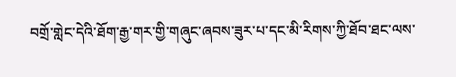བགྲོ་གླེང་དེའི་ཐོག་རྒྱ་གར་གྱི་གཞུང་ཞབས་ཟུར་པ་དང་མི་རིགས་ཀྱི་ཐོབ་ཐང་ལས་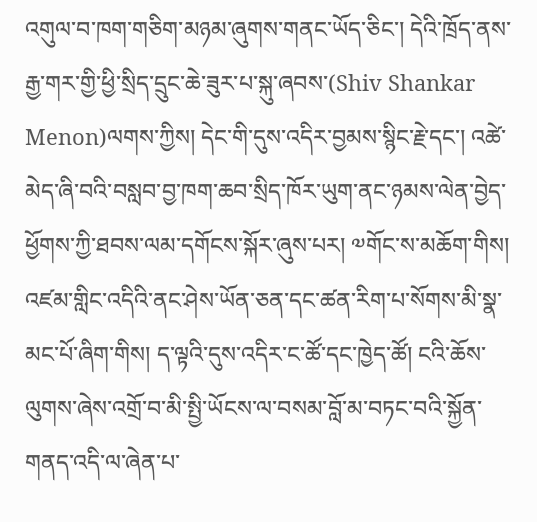འགུལ་བ་ཁག་གཅིག་མཉམ་ཞུགས་གནང་ཡོད་ཅིང་། དེའི་ཁྲོད་ནས་རྒྱ་གར་གྱི་ཕྱི་སྲིད་དྲུང་ཆེ་ཟུར་པ་སྐུ་ཞབས་(Shiv Shankar Menon)ལགས་ཀྱིས། དེང་གི་དུས་འདིར་བྱམས་སྙིང་རྗེ་དང་། འཚེ་མེད་ཞི་བའི་བསླབ་བྱ་ཁག་ཆབ་སྲིད་ཁོར་ཡུག་ནང་ཉམས་ལེན་བྱེད་ཕྱོགས་ཀྱི་ཐབས་ལམ་དགོངས་སྐོར་ཞུས་པར། ༧གོང་ས་མཆོག་གིས། འཛམ་གླིང་འདིའི་ནང་ཤེས་ཡོན་ཅན་དང་ཚན་རིག་པ་སོགས་མི་སྣ་མང་པོ་ཞིག་གིས། ད་ལྟའི་དུས་འདིར་ང་ཚོ་དང་ཁྱེད་ཚོ། ངའི་ཆོས་ལུགས་ཞེས་འགྲོ་བ་མི་སྤྱི་ཡོངས་ལ་བསམ་བློ་མ་བཏང་བའི་སྐྱོན་གནད་འདི་ལ་ཞེན་པ་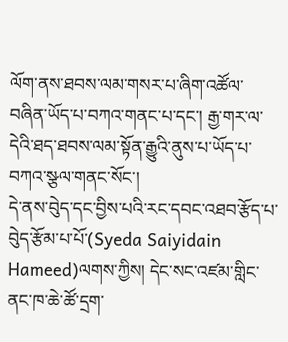ལོག་ནས་ཐབས་ལམ་གསར་པ་ཞིག་འཚོལ་བཞིན་ཡོད་པ་བཀའ་གནང་པ་དང་། རྒྱ་གར་ལ་དེའི་ཐད་ཐབས་ལམ་སྟོན་རྒྱུའི་ནུས་པ་ཡོད་པ་བཀའ་སྩལ་གནང་སོང་།
དེ་ནས་བེུད་དང་བྱིས་པའི་རང་དབང་འཐབ་རྩོད་པ་བེུད་རྩོམ་པ་པོ་(Syeda Saiyidain Hameed)ལགས་ཀྱིས། དེང་སང་འཛམ་གླིང་ནང་ཁ་ཆེ་ཚོ་དྲག་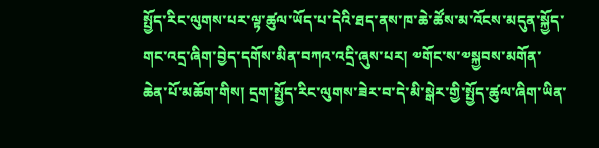སྤྱོད་རིང་ལུགས་པར་ལྟ་ཚུལ་ཡོད་པ་དེའི་ཐད་ནས་ཁ་ཆེ་ཚོས་མ་འོངས་མདུན་སྐྱོད་གང་འདྲ་ཞིག་བྱེད་དགོས་མིན་བཀའ་འདྲི་ཞུས་པར། ༧གོང་ས་༧སྐྱབས་མགོན་ཆེན་པོ་མཆོག་གིས། དྲག་སྤྱོད་རིང་ལུགས་ཟེར་བ་དེ་མི་སྒེར་གྱི་སྤྱོད་ཚུལ་ཞིག་ཡིན་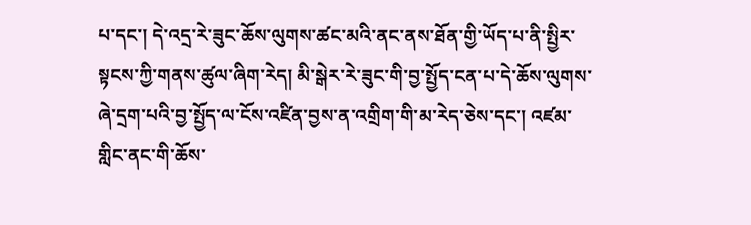པ་དང་། དེ་འདྲ་རེ་ཟུང་ཆོས་ལུགས་ཚང་མའི་ནང་ནས་ཐོན་གྱི་ཡོད་པ་ནི་སྤྱིར་སྟངས་ཀྱི་གནས་ཚུལ་ཞིག་རེད། མི་སྒེར་རེ་ཟུང་གི་བྱ་སྤྱོད་ངན་པ་དེ་ཆོས་ལུགས་ཞེ་དྲག་པའི་བྱ་སྤྱོད་ལ་ངོས་འཛིན་བྱས་ན་འགྲིག་གི་མ་རེད་ཅེས་དང་། འཛམ་གླིང་ནང་གི་ཆོས་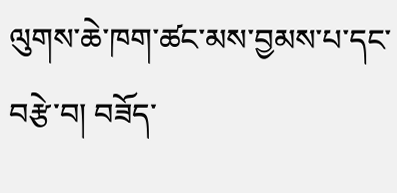ལུགས་ཆེ་ཁག་ཚང་མས་བྱམས་པ་དང་བརྩེ་བ། བཟོད་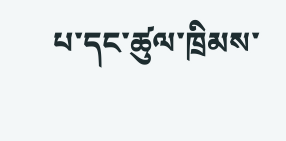པ་དང་ཚུལ་ཁྲིམས་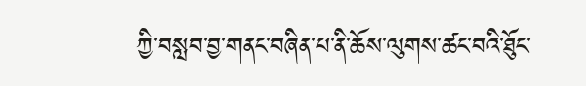ཀྱི་བསླབ་བྱ་གནང་བཞིན་པ་ནི་ཆོས་ལུགས་ཚང་བའི་ཐོུང་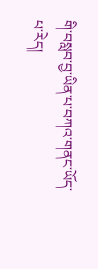གི་བསླབ་བྱ་ཡིན་པ་བཀའ་གནང་ཡོད་པ་རེད།